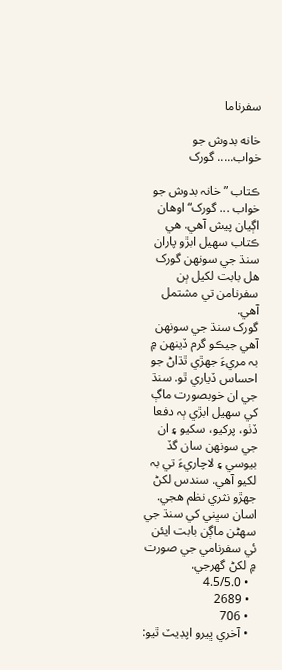سفرناما

خانه بدوش جو خواب..... گورک

ڪتاب ”خانہ بدوش جو خواب ... گورک“ اوهان اڳيان پيش آهي. هي ڪتاب سھيل ابڙو پاران سنڌ جي سونھن گورک ھل بابت لکيل ٻن سفرنامن تي مشتمل آھي.
گورک سنڌ جي سونھن آھي جيڪو گرم ڏينھن ۾ بہ مريءَ جھڙي ٿڌاڻ جو احساس ڏياري ٿو. سنڌ جي ان خوبصورت ماڳ کي سھيل ابڙي ٻہ دفعا ڏٺو، پرکيو، سکيو ۽ ان جي سونھن سان گڏ بيوسي ۽ لاچاريءَ تي بہ لکيو آھي. سندس لکڻ جھڙو نثري نظم ھجي. اسان سڀني کي سنڌ جي سھڻن ماڳن بابت ايئن ئي سفرنامي جي صورت ۾ لکڻ گھرجي.
  • 4.5/5.0
  • 2689
  • 706
  • آخري ڀيرو اپڊيٽ ٿيو: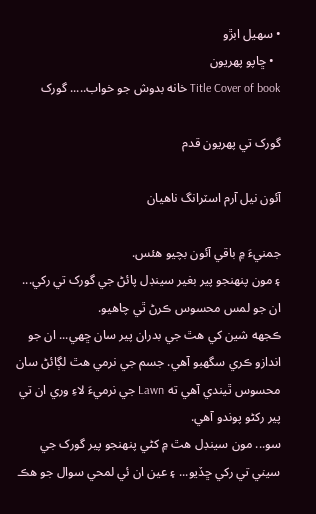• سهيل ابڙو
  • ڇاپو پھريون
Title Cover of book خانه بدوش جو خواب..... گورک

گورک تي پهريون قدم

آئون نيل آرم اسٽرانگ ناهيان

جمنيءَ ۾ باقي آئون بچيو هئس.
۽ مون پنهنجو پير بغير سينڊل پائڻ جي گورک تي رکي... ان جو لمس محسوس ڪرڻ ٿي چاهيو.
ڪجھه شين کي هٿ جي بدران پير سان ڇهي... ان جو اندازو ڪري سگھبو آهي. جسم جي نرمي هٿ لڳائڻ سان محسوس ٿيندي آهي ته Lawn جي نرميءَ لاءِ وري ان تي پير رکڻو پوندو آهي.
سو... مون سينڊل هٿ ۾ کڻي پنهنجو پير گورک جي سيني تي رکي ڇڏيو... ۽ عين ان ئي لمحي سوال جو هڪ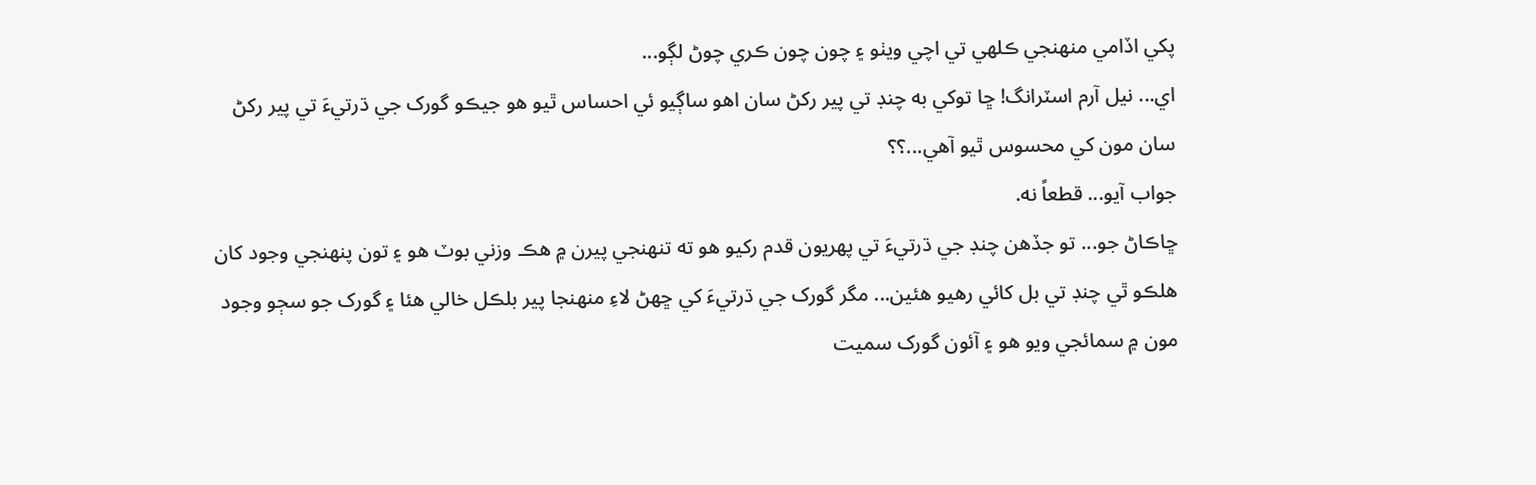پکي اڏامي منهنجي ڪلهي تي اچي ويٺو ۽ چون چون ڪري چوڻ لڳو...
اي... نيل آرم اسٽرانگ! ڇا توکي به چنڊ تي پير رکڻ سان اهو ساڳيو ئي احساس ٿيو هو جيڪو گورک جي ڌرتيءَ تي پير رکڻ سان مون کي محسوس ٿيو آهي...؟؟
جواب آيو... قطعاً نه.
ڇاڪاڻ جو... تو جڏهن چنڊ جي ڌرتيءَ تي پهريون قدم رکيو هو ته تنهنجي پيرن ۾ هڪ وزني بوٽ هو ۽ تون پنهنجي وجود کان هلڪو ٿي چنڊ تي بل کائي رهيو هئين... مگر گورک جي ڌرتيءَ کي ڇهڻ لاءِ منهنجا پير بلڪل خالي هئا ۽ گورک جو سڄو وجود مون ۾ سمائجي ويو هو ۽ آئون گورک سميت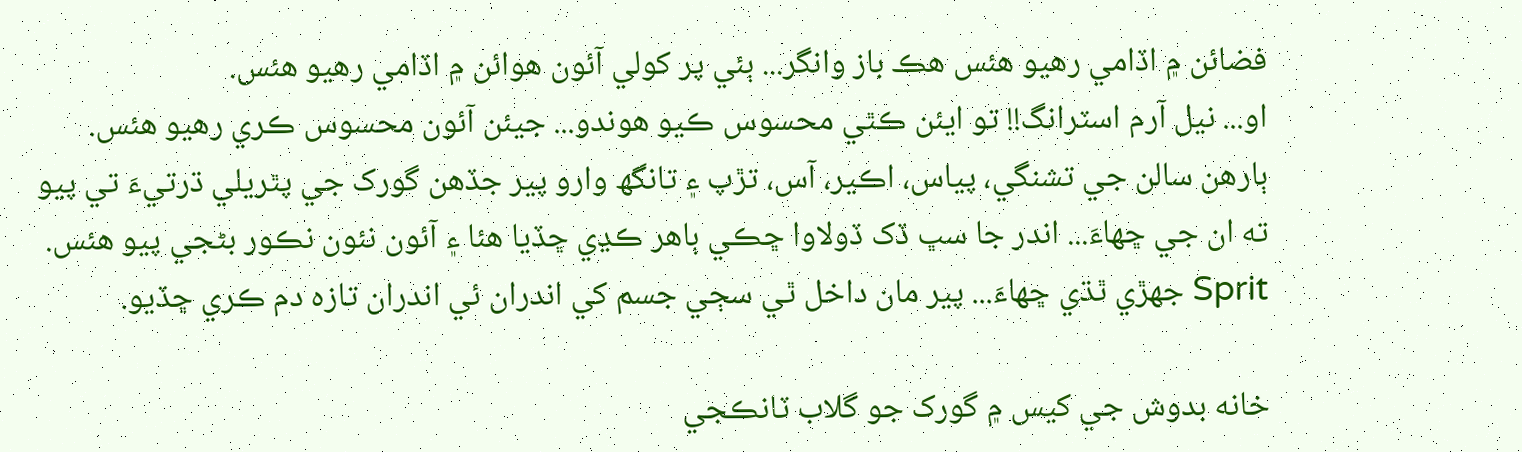فضائن ۾ اڏامي رهيو هئس هڪ باز وانگر... ٻئي پر کولي آئون هوائن ۾ اڏامي رهيو هئس.
او... نيل آرم اسٽرانگ!! تو ايئن ڪٿي محسوس ڪيو هوندو... جيئن آئون محسوس ڪري رهيو هئس.
ٻارهن سالن جي تشنگي، پياس، اڪير، آس، تڙپ ۽ تانگھ وارو پير جڏهن گورک جي پٿريلي ڌرتيءَ تي پيو ته ان جي ڇهاءَ... اندر جا سڀ ڏک ڏولاوا ڇڪي ٻاهر ڪڍي ڇڏيا هئا ۽ آئون نئون نڪور بڻجي پيو هئس.
Sprit جهڙي ٿڌي ڇهاءَ... پير مان داخل ٿي سڄي جسم کي اندران ئي اندران تازه دم ڪري ڇڏيو.

خانه بدوش جي کيس ۾ گورک جو گلاب ٽانڪجي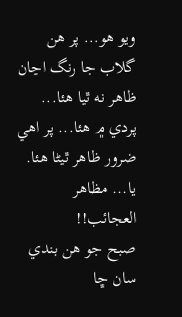ويو هو... پر هن گلاب جا رنگ اڃان ظاهر نه ٿيا هئا... پردي ۾ هئا... پر اهي ضرور ظاهر ٿيڻا هئا.
يا... مظاهر العجائب!!
صبح جو هن بندي سان ڇا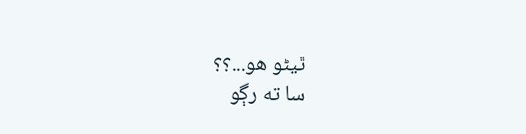ٿيڻو هو...؟؟
سا ته رڳو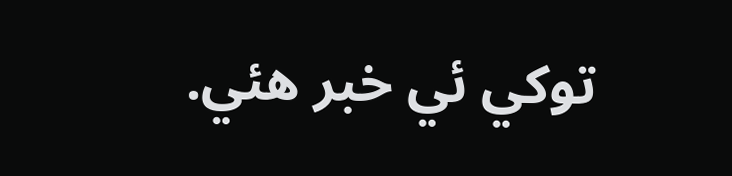توکي ئي خبر هئي.